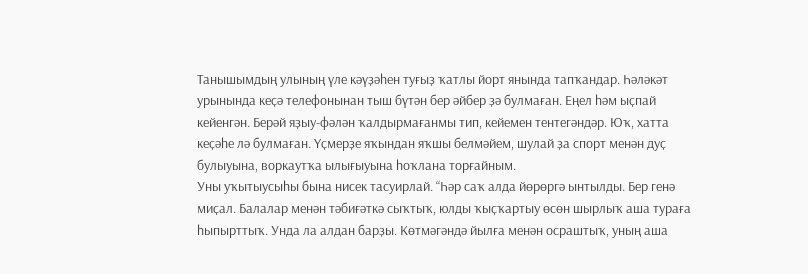Танышымдың улының үле кәүҙәһен туғыҙ ҡатлы йорт янында тапҡандар. Һәләкәт урынында кеҫә телефонынан тыш бүтән бер әйбер ҙә булмаған. Еңел һәм ыҫпай кейенгән. Берәй яҙыу-фәлән ҡалдырмағанмы тип, кейемен тентегәндәр. Юҡ, хатта кеҫәһе лә булмаған. Үҫмерҙе яҡындан яҡшы белмәйем, шулай ҙа спорт менән дуҫ булыуына, воркаутҡа ылығыуына һоҡлана торғайным.
Уны уҡытыусыһы бына нисек тасуирлай. “Һәр саҡ алда йөрөргә ынтылды. Бер генә миҫал. Балалар менән тәбиғәткә сыҡтыҡ, юлды ҡыҫҡартыу өсөн шырлыҡ аша тураға һыпырттыҡ. Унда ла алдан барҙы. Көтмәгәндә йылға менән осраштыҡ, уның аша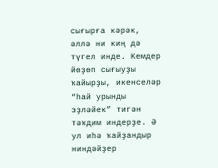сығырға кәрәк, әллә ни киң дә түгел инде. Кемдер йөҙөп сығыуҙы ҡайырҙы, икенселәр “һай урынды эҙләйек” тигән тәҡдим индерҙе. Ә ул иһә ҡайҙандыр ниндәйҙер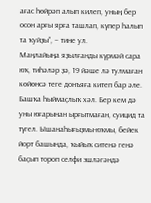ағас һөйрәп алып килеп, уның бер осон арғы ярға ташлап, күпер һалып та ҡуйҙы”, – тине ул.
Маңлайыңа яҙылғанды күрмәй сара юҡ, тиһәләр ҙә, 19 йәше лә тулмаған көйөнсә теге донъяға китеп бар әле. Башҡа һыймаҫлыҡ хәл. Бер кем дә уны юғарынан ырғытмаған, суицид та түгел. Ышанаһығыҙмы-юҡмы, бейек йорт башында, ҡыйыҡ ситенә генә баҫып тороп селфи эшләгәндә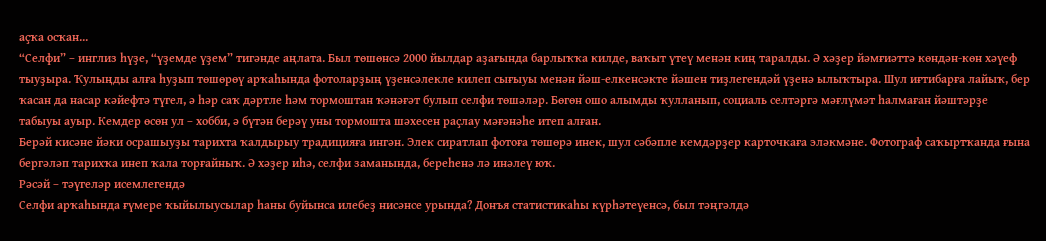аҫҡа осҡан...
“Селфи” – инглиз һүҙе, “үҙемде үҙем” тигәнде аңлата. Был төшөнсә 2000 йылдар аҙағында барлыҡҡа килде, ваҡыт үтеү менән киң таралды. Ә хәҙер йәмғиәттә көндән-көн хәүеф тыуҙыра. Ҡулыңды алға һуҙып төшөрөү арҡаһында фотоларҙың үҙенсәлекле килеп сығыуы менән йәш-елкенсәкте йәшен тиҙлегендәй үҙенә ылыҡтыра. Шул иғтибарға лайыҡ, бер ҡасан да насар кәйефтә түгел, ә һәр саҡ дәртле һәм тормоштан ҡәнәғәт булып селфи төшәләр. Бөгөн ошо алымды ҡулланып, социаль селтәргә мәғлүмәт һалмаған йәштәрҙе табыуы ауыр. Кемдер өсөн ул – хобби, ә бүтән берәү уны тормошта шәхесен раҫлау мәғәнәһе итеп алған.
Берәй кисәне йәки осрашыуҙы тарихта ҡалдырыу традицияға ингән. Элек сиратлап фотоға төшөрә инек, шул сәбәпле кемдәрҙер карточкаға эләкмәне. Фотограф саҡыртҡанда ғына бергәләп тарихҡа инеп ҡала торғайныҡ. Ә хәҙер иһә, селфи заманында, береһенә лә инәлеү юҡ.
Рәсәй – тәүгеләр исемлегендә
Селфи арҡаһында ғүмере ҡыйылыусылар һаны буйынса илебеҙ нисәнсе урында? Донъя статистикаһы күрһәтеүенсә, был тәңгәлдә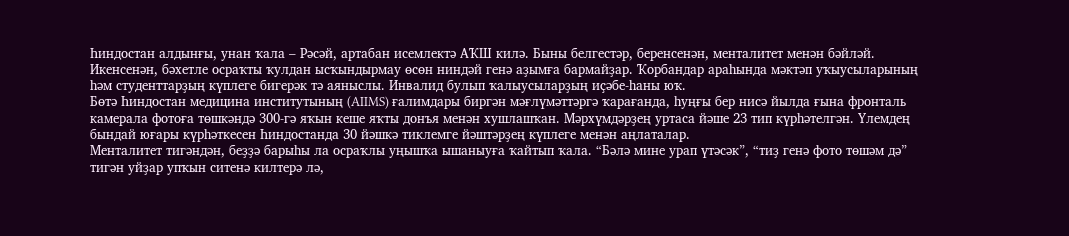Һиндостан алдынғы, унан ҡала – Рәсәй, артабан исемлектә АҠШ килә. Быны белгестәр, беренсенән, менталитет менән бәйләй. Икенсенән, бәхетле осраҡты ҡулдан ысҡындырмау өсөн ниндәй генә аҙымға бармайҙар. Ҡорбандар араһында мәктәп уҡыусыларының һәм студенттарҙың күплеге бигерәк тә аяныслы. Инвалид булып ҡалыусыларҙың иҫәбе-һаны юҡ.
Бөтә Һиндостан медицина институтының (AIIMS) ғалимдары биргән мәғлүмәттәргә ҡарағанда, һуңғы бер нисә йылда ғына фронталь камерала фотоға төшкәндә 300-гә яҡын кеше яҡты донъя менән хушлашҡан. Мәрхүмдәрҙең уртаса йәше 23 тип күрһәтелгән. Үлемдең бындай юғары күрһәткесен Һиндостанда 30 йәшкә тиклемге йәштәрҙең күплеге менән аңлаталар.
Менталитет тигәндән, беҙҙә барыһы ла осраҡлы уңышҡа ышаныуға ҡайтып ҡала. “Бәлә мине урап үтәсәк”, “тиҙ генә фото төшәм дә” тигән уйҙар упҡын ситенә килтерә лә,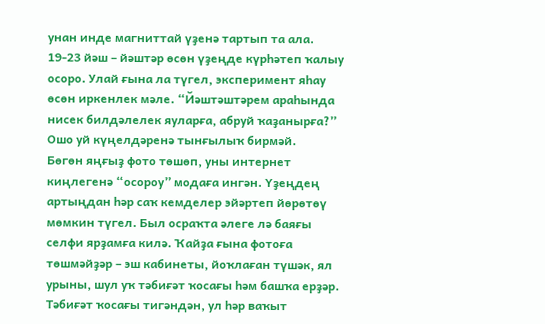унан инде магниттай үҙенә тартып та ала. 19-23 йәш – йәштәр өсөн үҙеңде күрһәтеп ҡалыу осоро. Улай ғына ла түгел, эксперимент яһау өсөн иркенлек мәле. “Йәштәштәрем араһында нисек билдәлелек яуларға, абруй ҡаҙанырға?” Ошо уй күңелдәренә тынғылыҡ бирмәй.
Бөгөн яңғыҙ фото төшөп, уны интернет киңлегенә “осороу” модаға ингән. Үҙеңдең артыңдан һәр саҡ кемделер эйәртеп йөрөтөү мөмкин түгел. Был осраҡта әлеге лә баяғы селфи ярҙамға килә. Ҡайҙа ғына фотоға төшмәйҙәр – эш кабинеты, йоҡлаған түшәк, ял урыны, шул уҡ тәбиғәт ҡосағы һәм башҡа ерҙәр. Тәбиғәт ҡосағы тигәндән, ул һәр ваҡыт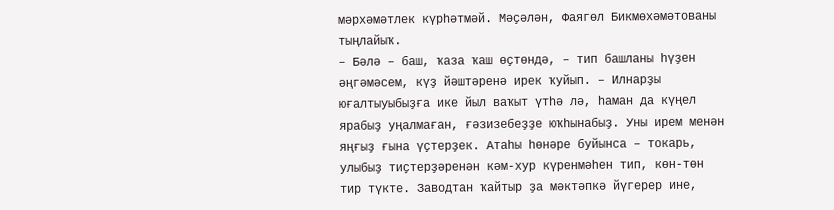мәрхәмәтлек күрһәтмәй. Мәҫәлән, Фаягөл Бикмөхәмәтованы тыңлайыҡ.
– Бәлә – баш, ҡаза ҡаш өҫтөндә, – тип башланы һүҙен әңгәмәсем, күҙ йәштәренә ирек ҡуйып. – Илнарҙы юғалтыуыбыҙға ике йыл ваҡыт үтһә лә, һаман да күңел ярабыҙ уңалмаған, ғәзизебеҙҙе юҡһынабыҙ. Уны ирем менән яңғыҙ ғына үҫтерҙек. Атаһы һөнәре буйынса – токарь, улыбыҙ тиҫтерҙәренән кәм-хур күренмәһен тип, көн-төн тир түкте. Заводтан ҡайтыр ҙа мәктәпкә йүгерер ине,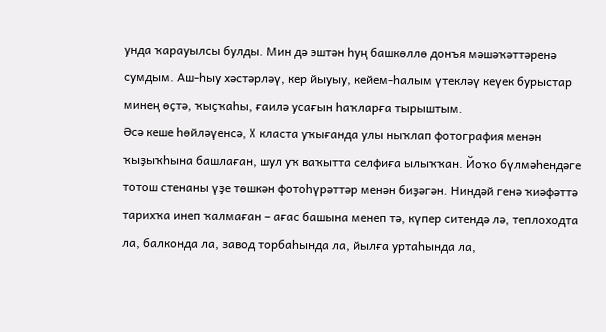унда ҡарауылсы булды. Мин дә эштән һуң башкөллө донъя мәшәҡәттәренә сумдым. Аш-һыу хәстәрләү, кер йыуыу, кейем-һалым үтекләү кеүек бурыстар минең өҫтә, ҡыҫҡаһы, ғаилә усағын һаҡларға тырыштым.
Әсә кеше һөйләүенсә, X класта уҡығанда улы ныҡлап фотография менән ҡыҙыҡһына башлаған, шул уҡ ваҡытта селфиға ылыҡҡан. Йоҡо бүлмәһендәге тотош стенаны үҙе төшкән фотоһүрәттәр менән биҙәгән. Ниндәй генә ҡиәфәттә тарихҡа инеп ҡалмаған – ағас башына менеп тә, күпер ситендә лә, теплоходта ла, балконда ла, завод торбаһында ла, йылға уртаһында ла,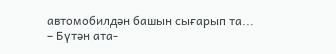автомобилдән башын сығарып та...
– Бүтән ата-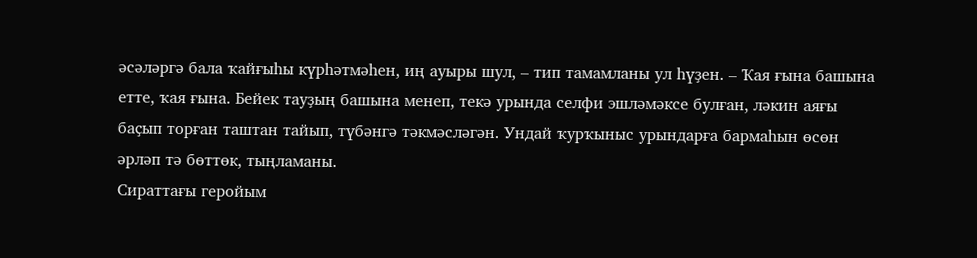әсәләргә бала ҡайғыһы күрһәтмәһен, иң ауыры шул, – тип тамамланы ул һүҙен. – Ҡая ғына башына етте, ҡая ғына. Бейек тауҙың башына менеп, текә урында селфи эшләмәксе булған, ләкин аяғы баҫып торған таштан тайып, түбәнгә тәкмәсләгән. Ундай ҡурҡыныс урындарға бармаһын өсөн әрләп тә бөттөк, тыңламаны.
Сираттағы геройым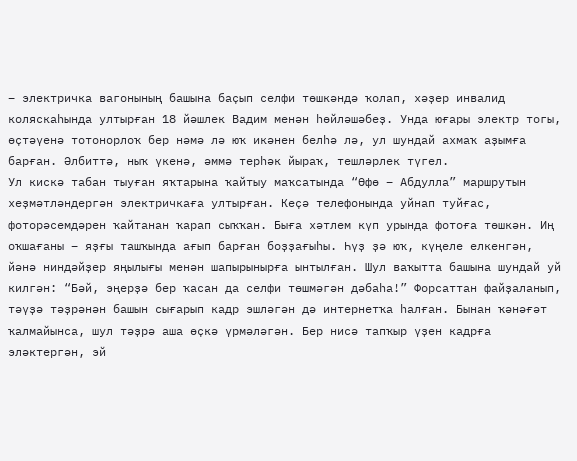– электричка вагонының башына баҫып селфи төшкәндә ҡолап, хәҙер инвалид коляскаһында ултырған 18 йәшлек Вадим менән һөйләшәбеҙ. Унда юғары электр тогы, өҫтәүенә тотонорлоҡ бер нәмә лә юҡ икәнен белһә лә, ул шундай ахмаҡ аҙымға барған. Әлбиттә, ныҡ үкенә, әммә терһәк йыраҡ, тешләрлек түгел.
Ул кискә табан тыуған яҡтарына ҡайтыу маҡсатында “Өфө – Абдулла” маршрутын хеҙмәтләндергән электричкаға ултырған. Кеҫә телефонында уйнап туйғас, фоторәсемдәрен ҡайтанан ҡарап сыҡҡан. Быға хәтлем күп урында фотоға төшкән. Иң оҡшағаны – яҙғы ташҡында ағып барған боҙҙағыһы. Һүҙ ҙә юҡ, күңеле елкенгән, йәнә ниндәйҙер яңылығы менән шапырынырға ынтылған. Шул ваҡытта башына шундай уй килгән: “Бәй, эңерҙә бер ҡасан да селфи төшмәгән дәбаһа!” Форсаттан файҙаланып, тәүҙә тәҙрәнән башын сығарып кадр эшләгән дә интернетҡа һалған. Бынан ҡәнәғәт ҡалмайынса, шул тәҙрә аша өҫкә үрмәләгән. Бер нисә тапҡыр үҙен кадрға эләктергән, эй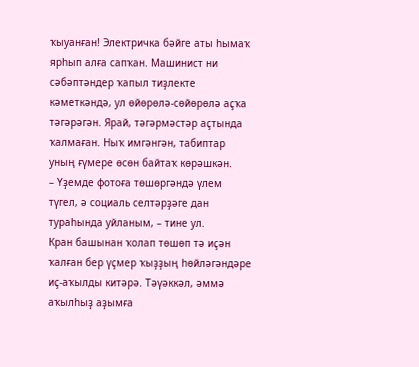ҡыуанған! Электричка бәйге аты һымаҡ ярһып алға сапҡан. Машинист ни сәбәптәндер ҡапыл тиҙлекте кәметкәндә, ул өйөрөлә-сөйөрөлә аҫҡа тәгәрәгән. Ярай, тәгәрмәстәр аҫтында ҡалмаған. Ныҡ имгәнгән, табиптар уның ғүмере өсөн байтаҡ көрәшкән.
– Үҙемде фотоға төшөргәндә үлем түгел, ә социаль селтәрҙәге дан тураһында уйланым, – тине ул.
Кран башынан ҡолап төшөп тә иҫән ҡалған бер үҫмер ҡыҙҙың һөйләгәндәре иҫ-аҡылды китәрә. Тәүәккәл, әммә аҡылһыҙ аҙымға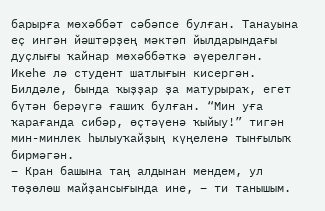барырға мөхәббәт сәбәпсе булған. Танауына еҫ ингән йәштәрҙең мәктәп йылдарындағы дуҫлығы ҡайнар мөхәббәткә әүерелгән. Икеһе лә студент шатлығын кисергән. Билдәле, бында ҡыҙҙар ҙа матурыраҡ, егет бүтән берәүгә ғашиҡ булған. “Мин уға ҡарағанда сибәр, өҫтәүенә ҡыйыу!” тигән мин-минлек һылыуҡайҙың күңеленә тынғылыҡ бирмәгән.
– Кран башына таң алдынан мендем, ул төҙөлөш майҙансығында ине, – ти танышым.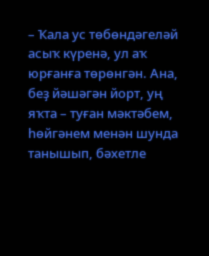– Ҡала ус төбөндәгеләй асыҡ күренә, ул аҡ юрғанға төрөнгән. Ана, беҙ йәшәгән йорт, уң яҡта – туған мәктәбем, һөйгәнем менән шунда танышып, бәхетле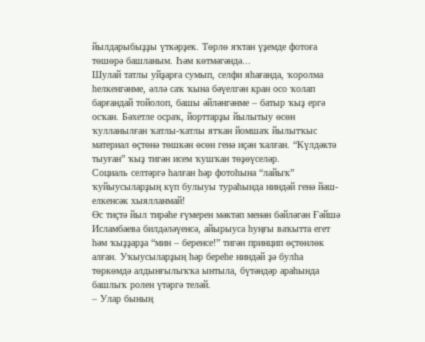йылдарыбыҙҙы үткәрҙек. Төрлө яҡтан үҙемде фотоға төшөрә башланым. Һәм көтмәгәндә...
Шулай татлы уйҙарға сумып, селфи яһағанда, ҡоролма һелкенгәнме, әллә саҡ ҡына бәүелгән кран осо ҡолап барғандай тойолоп, башы әйләнгәнме – батыр ҡыҙ ергә осҡан. Бәхетле осраҡ, йорттарҙы йылытыу өсөн ҡулланылған ҡатлы-ҡатлы ятҡан йомшаҡ йылытҡыс материал өҫтөнә төшкән өсөн генә иҫән ҡалған. “Күлдәктә тыуған” ҡыҙ тигән исем ҡушҡан төҙөүселәр.
Социаль селтәргә һалған һәр фотоһына “лайыҡ” ҡуйыусыларҙың күп булыуы тураһында ниндәй генә йәш-елкенсәк хыялланмай!
Өс тиҫтә йыл тирәһе ғүмерен мәктәп менән бәйләгән Ғәйшә Исламбаева билдәләүенсә, айырыуса һуңғы ваҡытта егет һәм ҡыҙҙарҙа “мин – беренсе!” тигән принцип өҫтөнлөк алған. Уҡыусыларҙың һәр береһе ниндәй ҙә булһа төркөмдә алдынғылыҡҡа ынтыла, бүтәндәр араһында башлыҡ ролен үтәргә теләй.
– Улар бының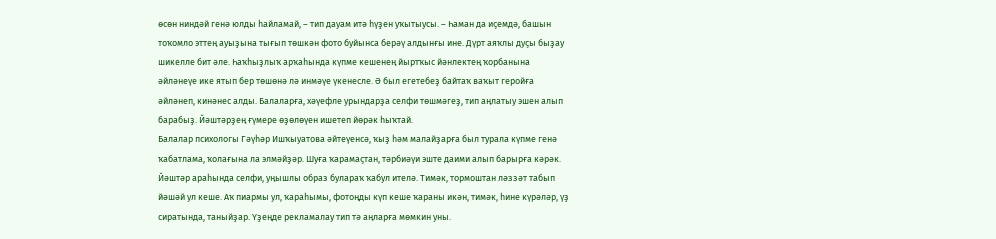өсөн ниндәй генә юлды һайламай, – тип дауам итә һүҙен уҡытыусы. – Һаман да иҫемдә, башын тоҡомло эттең ауыҙына тығып төшкән фото буйынса берәү алдынғы ине. Дүрт аяҡлы дуҫы быҙау шикелле бит әле. Һаҡһыҙлыҡ арҡаһында күпме кешенең йыртҡыс йәнлектең ҡорбанына әйләнеүе ике ятып бер төшөнә лә инмәүе үкенесле. Ә был егетебеҙ байтаҡ ваҡыт геройға әйләнеп, кинәнес алды. Балаларға, хәүефле урындарҙа селфи төшмәгеҙ, тип аңлатыу эшен алып барабыҙ. Йәштәрҙең ғүмере өҙөлөүен ишетеп йөрәк һыҡтай.
Балалар психологы Гәүһәр Ишҡыуатова әйтеүенсә, ҡыҙ һәм малайҙарға был турала күпме генә ҡабатлама, ҡолағына ла элмәйҙәр. Шуға ҡарамаҫтан, тәрбиәүи эште даими алып барырға кәрәк.
Йәштәр араһында селфи, уңышлы образ булараҡ ҡабул ителә. Тимәк, тормоштан ләззәт табып йәшәй ул кеше. Аҡ пиармы ул, ҡараһымы, фотоңды күп кеше ҡараны икән, тимәк, һине күрәләр, үҙ сиратында, таныйҙар. Үҙеңде рекламалау тип тә аңларға мөмкин уны.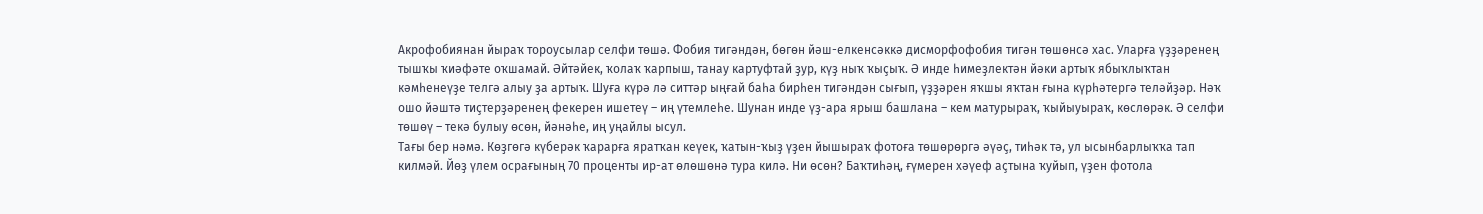Акрофобиянан йыраҡ тороусылар селфи төшә. Фобия тигәндән, бөгөн йәш-елкенсәккә дисморфофобия тигән төшөнсә хас. Уларға үҙҙәренең тышҡы ҡиәфәте оҡшамай. Әйтәйек, ҡолаҡ ҡарпыш, танау картуфтай ҙур, күҙ ныҡ ҡыҫыҡ. Ә инде һимеҙлектән йәки артыҡ ябыҡлыҡтан кәмһенеүҙе телгә алыу ҙа артыҡ. Шуға күрә лә ситтәр ыңғай баһа бирһен тигәндән сығып, үҙҙәрен яҡшы яҡтан ғына күрһәтергә теләйҙәр. Нәҡ ошо йәштә тиҫтерҙәренең фекерен ишетеү – иң үтемлеһе. Шунан инде үҙ-ара ярыш башлана – кем матурыраҡ, ҡыйыуыраҡ, көслөрәк. Ә селфи төшөү – текә булыу өсөн, йәнәһе, иң уңайлы ысул.
Тағы бер нәмә. Көҙгөгә күберәк ҡарарға яратҡан кеүек, ҡатын-ҡыҙ үҙен йышыраҡ фотоға төшөрөргә әүәҫ, тиһәк тә, ул ысынбарлыҡҡа тап килмәй. Йөҙ үлем осрағының 70 проценты ир-ат өлөшөнә тура килә. Ни өсөн? Баҡтиһәң, ғүмерен хәүеф аҫтына ҡуйып, үҙен фотола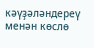кәүҙәләндереү менән көслө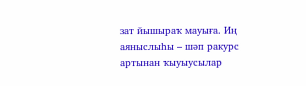зат йышыраҡ мауыға. Иң аяныслыһы – шәп ракурс артынан ҡыуыусылар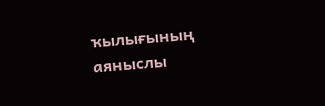ҡылығының аяныслы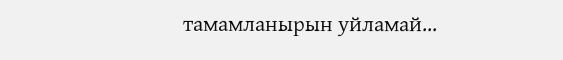тамамланырын уйламай...